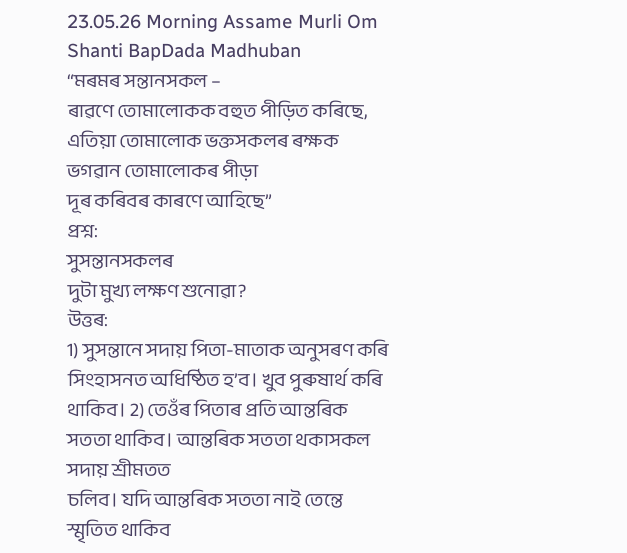23.05.26 Morning Assame Murli Om Shanti BapDada Madhuban
“মৰমৰ সন্তানসকল –
ৰাৱণে তোমালোকক বহুত পীড়িত কৰিছে, এতিয়া তোমালোক ভক্তসকলৰ ৰক্ষক ভগৱান তোমালোকৰ পীড়া
দূৰ কৰিবৰ কাৰণে আহিছে”
প্ৰশ্ন:
সুসন্তানসকলৰ
দুটা মুখ্য লক্ষণ শুনোৱা?
উত্তৰ:
1) সুসন্তানে সদায় পিতা-মাতাক অনুসৰণ কৰি সিংহাসনত অধিষ্ঠিত হ’ব। খুব পুৰুষাৰ্থ কৰি
থাকিব। 2) তেওঁৰ পিতাৰ প্ৰতি আন্তৰিক সততা থাকিব। আন্তৰিক সততা থকাসকল সদায় শ্ৰীমতত
চলিব। যদি আন্তৰিক সততা নাই তেন্তে স্মৃতিত থাকিব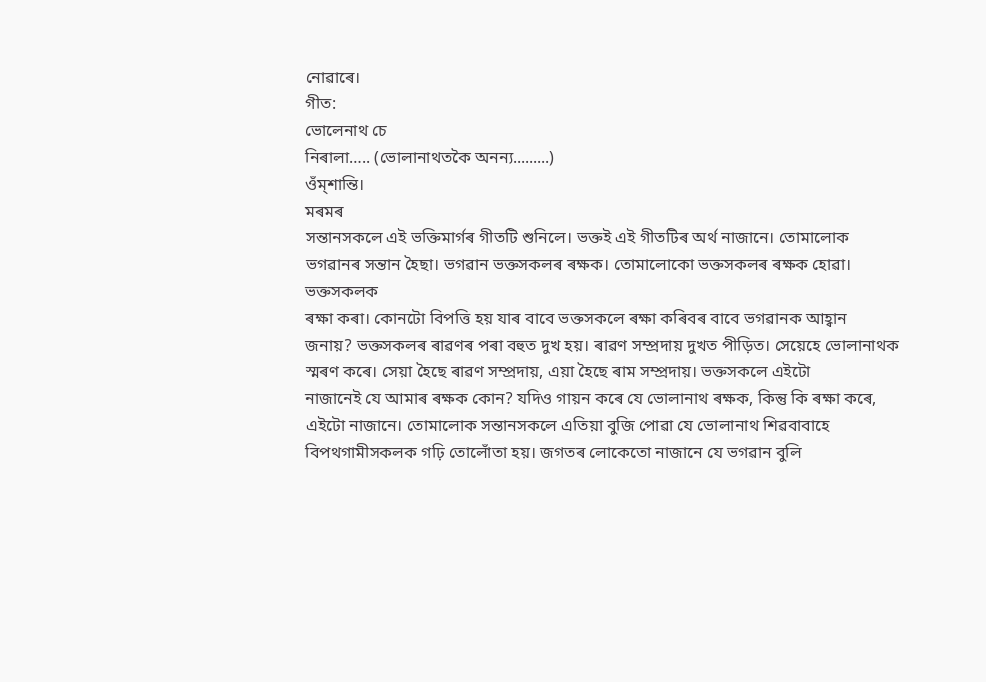নোৱাৰে।
গীত:
ভোলেনাথ চে
নিৰালা….. (ভোলানাথতকৈ অনন্য.........)
ওঁম্শান্তি।
মৰমৰ
সন্তানসকলে এই ভক্তিমাৰ্গৰ গীতটি শুনিলে। ভক্তই এই গীতটিৰ অৰ্থ নাজানে। তোমালোক
ভগৱানৰ সন্তান হৈছা। ভগৱান ভক্তসকলৰ ৰক্ষক। তোমালোকো ভক্তসকলৰ ৰক্ষক হোৱা। ভক্তসকলক
ৰক্ষা কৰা। কোনটো বিপত্তি হয় যাৰ বাবে ভক্তসকলে ৰক্ষা কৰিবৰ বাবে ভগৱানক আহ্বান
জনায়? ভক্তসকলৰ ৰাৱণৰ পৰা বহুত দুখ হয়। ৰাৱণ সম্প্ৰদায় দুখত পীড়িত। সেয়েহে ভোলানাথক
স্মৰণ কৰে। সেয়া হৈছে ৰাৱণ সম্প্ৰদায়, এয়া হৈছে ৰাম সম্প্ৰদায়। ভক্তসকলে এইটো
নাজানেই যে আমাৰ ৰক্ষক কোন? যদিও গায়ন কৰে যে ভোলানাথ ৰক্ষক, কিন্তু কি ৰক্ষা কৰে,
এইটো নাজানে। তোমালোক সন্তানসকলে এতিয়া বুজি পোৱা যে ভোলানাথ শিৱবাবাহে
বিপথগামীসকলক গঢ়ি তোলোঁতা হয়। জগতৰ লোকেতো নাজানে যে ভগৱান বুলি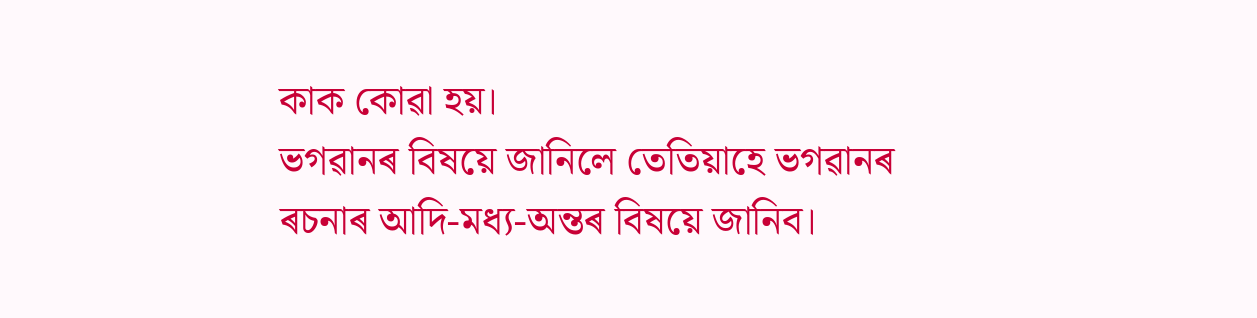কাক কোৱা হয়।
ভগৱানৰ বিষয়ে জানিলে তেতিয়াহে ভগৱানৰ ৰচনাৰ আদি-মধ্য-অন্তৰ বিষয়ে জানিব।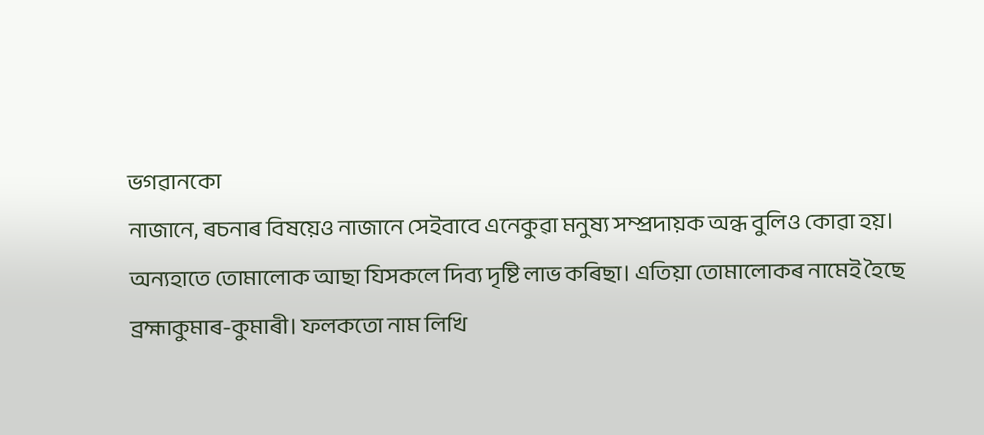ভগৱানকো
নাজানে, ৰচনাৰ বিষয়েও নাজানে সেইবাবে এনেকুৱা মনুষ্য সম্প্ৰদায়ক অন্ধ বুলিও কোৱা হয়।
অন্যহাতে তোমালোক আছা যিসকলে দিব্য দৃষ্টি লাভ কৰিছা। এতিয়া তোমালোকৰ নামেই হৈছে
ব্ৰহ্মাকুমাৰ-কুমাৰী। ফলকতো নাম লিখি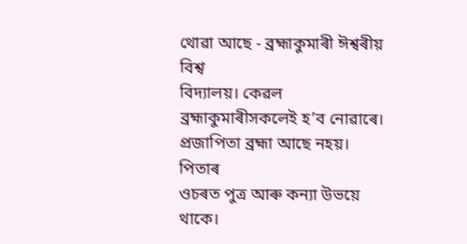থোৱা আছে - ব্ৰহ্মাকুমাৰী ঈশ্বৰীয় বিশ্ব
বিদ্যালয়। কেৱল ব্ৰহ্মাকুমাৰীসকলেই হ’ব নোৱাৰে। প্ৰজাপিতা ব্ৰহ্মা আছে নহয়। পিতাৰ
ওচৰত পুত্ৰ আৰু কন্যা উভয়ে থাকে।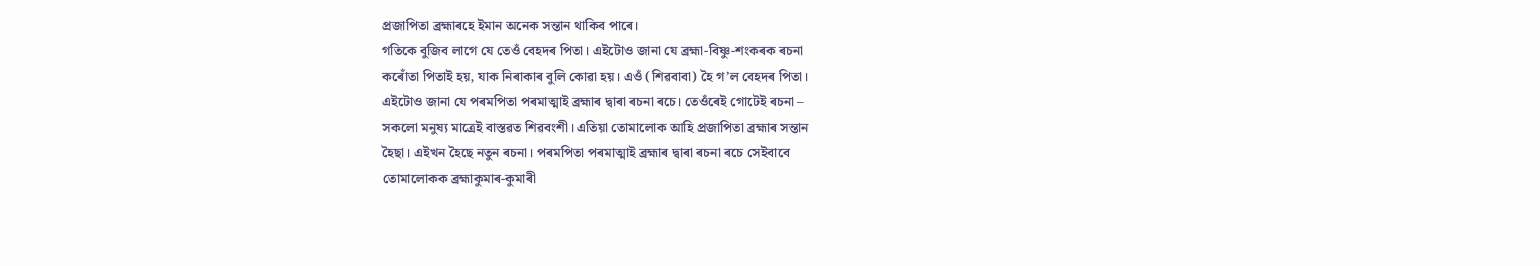প্ৰজাপিতা ব্ৰহ্মাৰহে ইমান অনেক সন্তান থাকিব পাৰে।
গতিকে বুজিব লাগে যে তেওঁ বেহদৰ পিতা। এইটোও জানা যে ব্ৰহ্মা-বিষ্ণু-শংকৰক ৰচনা
কৰোঁতা পিতাই হয়, যাক নিৰাকাৰ বুলি কোৱা হয়। এওঁ (শিৱবাবা) হৈ গ’ল বেহদৰ পিতা।
এইটোও জানা যে পৰমপিতা পৰমাত্মাই ব্ৰহ্মাৰ দ্বাৰা ৰচনা ৰচে। তেওঁৰেই গোটেই ৰচনা –
সকলো মনুষ্য মাত্ৰেই বাস্তৱত শিৱবংশী। এতিয়া তোমালোক আহি প্ৰজাপিতা ব্ৰহ্মাৰ সন্তান
হৈছা। এইখন হৈছে নতুন ৰচনা। পৰমপিতা পৰমাত্মাই ব্ৰহ্মাৰ দ্বাৰা ৰচনা ৰচে সেইবাবে
তোমালোকক ব্ৰহ্মাকুমাৰ-কুমাৰী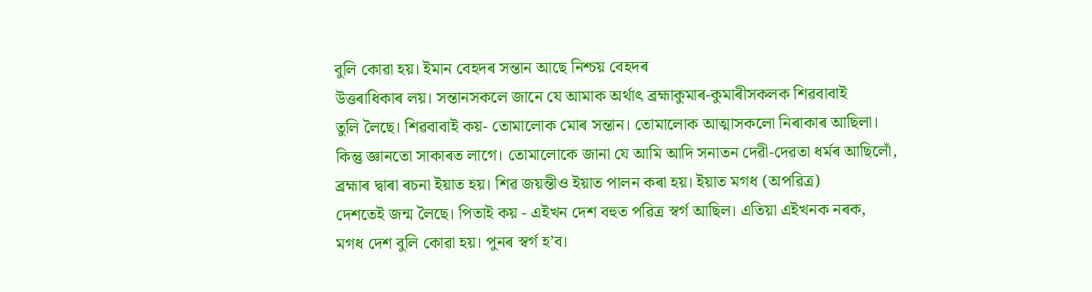বুলি কোৱা হয়। ইমান বেহদৰ সন্তান আছে নিশ্চয় বেহদৰ
উত্তৰাধিকাৰ লয়। সন্তানসকলে জানে যে আমাক অৰ্থাৎ ব্ৰহ্মাকুমাৰ-কুমাৰীসকলক শিৱবাবাই
তুলি লৈছে। শিৱবাবাই কয়- তোমালোক মোৰ সন্তান। তোমালোক আত্মাসকলো নিৰাকাৰ আছিলা।
কিন্তু জ্ঞানতো সাকাৰত লাগে। তোমালোকে জানা যে আমি আদি সনাতন দেৱী-দেৱতা ধৰ্মৰ আছিলোঁ,
ব্ৰহ্মাৰ দ্বাৰা ৰচনা ইয়াত হয়। শিৱ জয়ন্তীও ইয়াত পালন কৰা হয়। ইয়াত মগধ (অপৱিত্ৰ)
দেশতেই জন্ম লৈছে। পিতাই কয় - এইখন দেশ বহুত পৱিত্ৰ স্বৰ্গ আছিল। এতিয়া এইখনক নৰক,
মগধ দেশ বুলি কোৱা হয়। পুনৰ স্বৰ্গ হ’ব।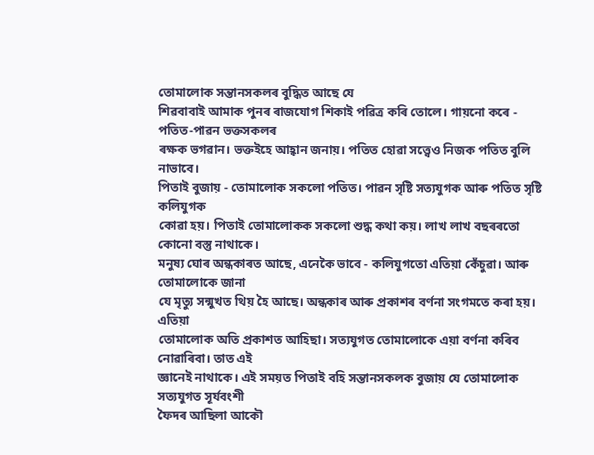তোমালোক সন্তানসকলৰ বুদ্ধিত আছে যে
শিৱবাবাই আমাক পুনৰ ৰাজযোগ শিকাই পৱিত্ৰ কৰি তোলে। গায়নো কৰে - পতিত-পাৱন ভক্তসকলৰ
ৰক্ষক ভগৱান। ভক্তইহে আহ্বান জনায়। পতিত হোৱা সত্ত্বেও নিজক পতিত বুলি নাভাবে।
পিতাই বুজায় - তোমালোক সকলো পতিত। পাৱন সৃষ্টি সত্যযুগক আৰু পতিত সৃষ্টি কলিযুগক
কোৱা হয়। পিতাই তোমালোকক সকলো শুদ্ধ কথা কয়। লাখ লাখ বছৰৰতো কোনো বস্তু নাথাকে।
মনুষ্য ঘোৰ অন্ধকাৰত আছে, এনেকৈ ভাবে - কলিযুগতো এতিয়া কেঁচুৱা। আৰু তোমালোকে জানা
যে মৃত্যু সন্মুখত থিয় হৈ আছে। অন্ধকাৰ আৰু প্ৰকাশৰ বৰ্ণনা সংগমতে কৰা হয়। এতিয়া
তোমালোক অতি প্ৰকাশত আহিছা। সত্যযুগত তোমালোকে এয়া বৰ্ণনা কৰিব নোৱাৰিবা। তাত এই
জ্ঞানেই নাথাকে। এই সময়ত পিতাই বহি সন্তানসকলক বুজায় যে তোমালোক সত্যযুগত সূৰ্যবংশী
ফৈদৰ আছিলা আকৌ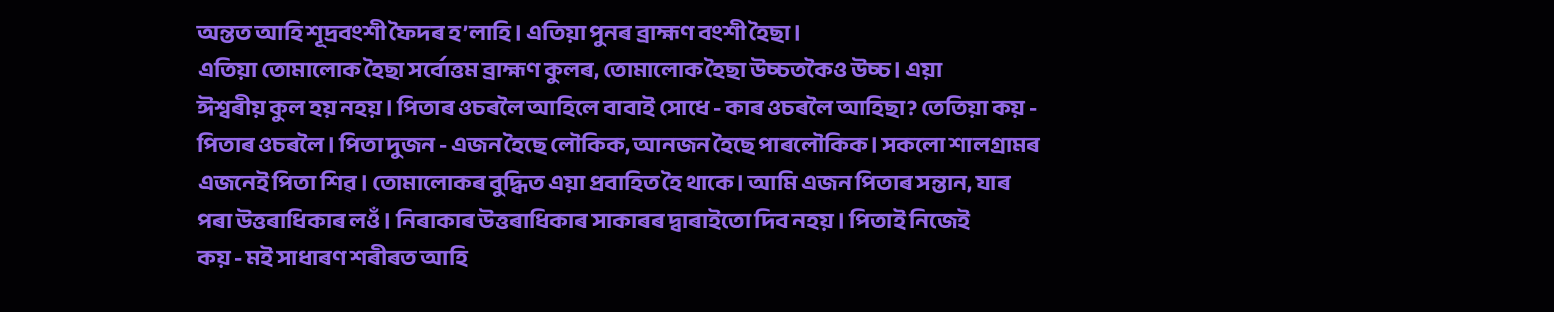অন্তত আহি শূদ্ৰবংশী ফৈদৰ হ’লাহি। এতিয়া পুনৰ ব্ৰাহ্মণ বংশী হৈছা।
এতিয়া তোমালোক হৈছা সৰ্বোত্তম ব্ৰাহ্মণ কুলৰ, তোমালোক হৈছা উচ্চতকৈও উচ্চ। এয়া
ঈশ্বৰীয় কুল হয় নহয়। পিতাৰ ওচৰলৈ আহিলে বাবাই সোধে - কাৰ ওচৰলৈ আহিছা? তেতিয়া কয় -
পিতাৰ ওচৰলৈ। পিতা দুজন - এজন হৈছে লৌকিক, আনজন হৈছে পাৰলৌকিক। সকলো শালগ্ৰামৰ
এজনেই পিতা শিৱ। তোমালোকৰ বুদ্ধিত এয়া প্ৰবাহিত হৈ থাকে। আমি এজন পিতাৰ সন্তান, যাৰ
পৰা উত্তৰাধিকাৰ লওঁ। নিৰাকাৰ উত্তৰাধিকাৰ সাকাৰৰ দ্বাৰাইতো দিব নহয়। পিতাই নিজেই
কয় - মই সাধাৰণ শৰীৰত আহি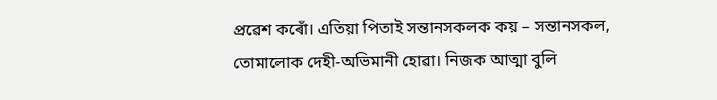প্ৰৱেশ কৰোঁ। এতিয়া পিতাই সন্তানসকলক কয় – সন্তানসকল,
তোমালোক দেহী-অভিমানী হোৱা। নিজক আত্মা বুলি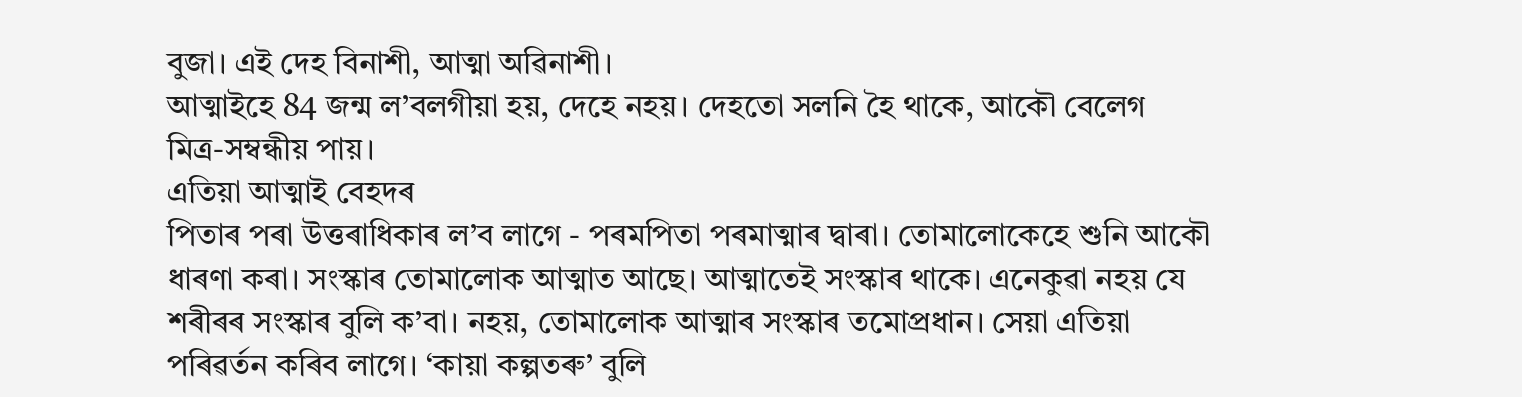বুজা। এই দেহ বিনাশী, আত্মা অৱিনাশী।
আত্মাইহে 84 জন্ম ল’বলগীয়া হয়, দেহে নহয়। দেহতো সলনি হৈ থাকে, আকৌ বেলেগ
মিত্ৰ-সম্বন্ধীয় পায়।
এতিয়া আত্মাই বেহদৰ
পিতাৰ পৰা উত্তৰাধিকাৰ ল’ব লাগে - পৰমপিতা পৰমাত্মাৰ দ্বাৰা। তোমালোকেহে শুনি আকৌ
ধাৰণা কৰা। সংস্কাৰ তোমালোক আত্মাত আছে। আত্মাতেই সংস্কাৰ থাকে। এনেকুৱা নহয় যে
শৰীৰৰ সংস্কাৰ বুলি ক’বা। নহয়, তোমালোক আত্মাৰ সংস্কাৰ তমোপ্ৰধান। সেয়া এতিয়া
পৰিৱৰ্তন কৰিব লাগে। ‘কায়া কল্পতৰু’ বুলি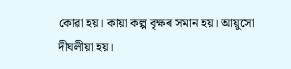কোৱা হয়। কায়া কল্প বৃক্ষৰ সমান হয়। আয়ুসো
দীঘলীয়া হয়।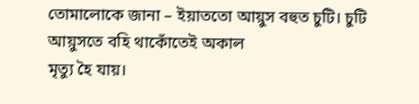তোমালোকে জানা – ইয়াততো আয়ুস বহুত চুটি। চুটি আয়ুসতে বহি থাকোঁতেই অকাল
মৃত্যু হৈ যায়।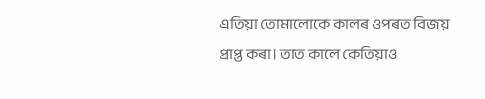এতিয়া তোমালোকে কালৰ ওপৰত বিজয় প্ৰাপ্ত কৰা। তাত কালে কেতিয়াও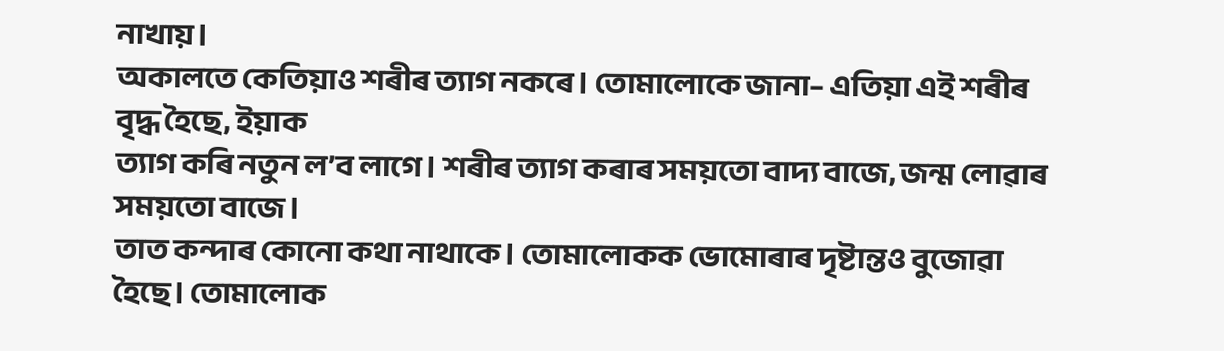নাখায়।
অকালতে কেতিয়াও শৰীৰ ত্যাগ নকৰে। তোমালোকে জানা– এতিয়া এই শৰীৰ বৃদ্ধ হৈছে, ইয়াক
ত্যাগ কৰি নতুন ল’ব লাগে। শৰীৰ ত্যাগ কৰাৰ সময়তো বাদ্য বাজে, জন্ম লোৱাৰ সময়তো বাজে।
তাত কন্দাৰ কোনো কথা নাথাকে। তোমালোকক ভোমোৰাৰ দৃষ্টান্তও বুজোৱা হৈছে। তোমালোক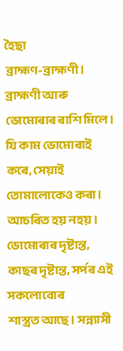হৈছা
ব্ৰাহ্মণ-ব্ৰাহ্মণী। ব্ৰাহ্মণী আৰু ভোমোৰাৰ ৰাশি মিলে। যি কাম ভোমোৰাই কৰে, সেয়াই
তোমালোকেও কৰা। আচৰিত হয় নহয়। ভোমোৰাৰ দৃষ্টান্ত, কাছৰ দৃষ্টান্ত, সৰ্পৰ এই সকলোবোৰ
শাস্ত্ৰত আছে। সন্ন্যাসী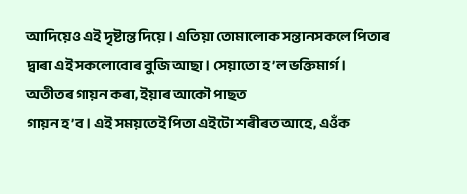আদিয়েও এই দৃষ্টান্ত দিয়ে। এতিয়া তোমালোক সন্তানসকলে পিতাৰ
দ্বাৰা এই সকলোবোৰ বুজি আছা। সেয়াতো হ’ল ভক্তিমাৰ্গ। অতীতৰ গায়ন কৰা, ইয়াৰ আকৌ পাছত
গায়ন হ’ব। এই সময়তেই পিতা এইটো শৰীৰত আহে, এওঁক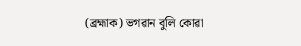(ব্ৰহ্মাক) ভগৱান বুলি কোৱা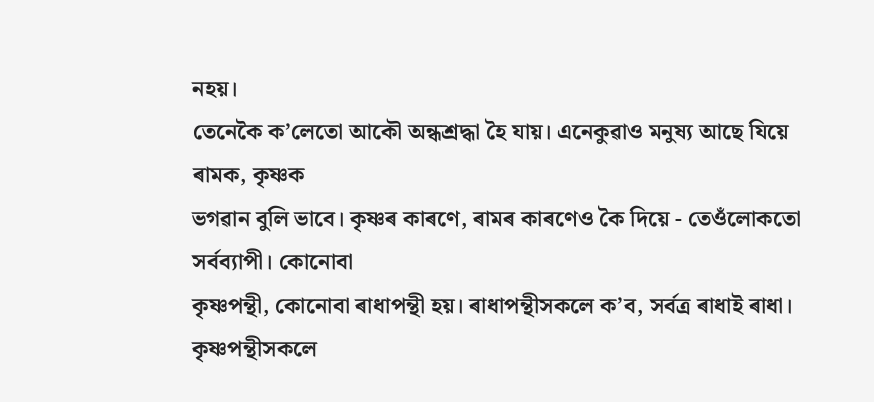নহয়।
তেনেকৈ ক’লেতো আকৌ অন্ধশ্ৰদ্ধা হৈ যায়। এনেকুৱাও মনুষ্য আছে যিয়ে ৰামক, কৃষ্ণক
ভগৱান বুলি ভাবে। কৃষ্ণৰ কাৰণে, ৰামৰ কাৰণেও কৈ দিয়ে - তেওঁলোকতো সৰ্বব্যাপী। কোনোবা
কৃষ্ণপন্থী, কোনোবা ৰাধাপন্থী হয়। ৰাধাপন্থীসকলে ক’ব, সৰ্বত্ৰ ৰাধাই ৰাধা।
কৃষ্ণপন্থীসকলে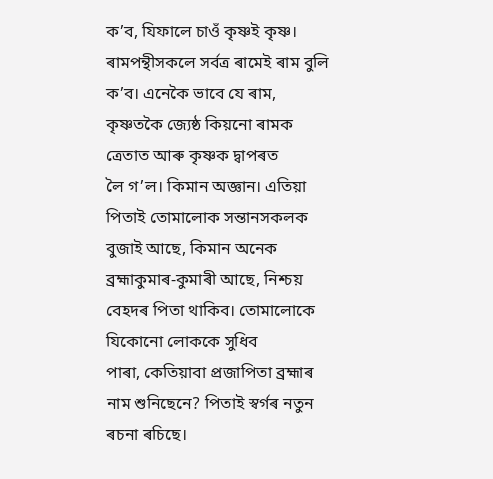ক’ব, যিফালে চাওঁ কৃষ্ণই কৃষ্ণ। ৰামপন্থীসকলে সৰ্বত্ৰ ৰামেই ৰাম বুলি
ক’ব। এনেকৈ ভাবে যে ৰাম, কৃষ্ণতকৈ জ্যেষ্ঠ কিয়নো ৰামক ত্ৰেতাত আৰু কৃষ্ণক দ্বাপৰত
লৈ গ’ল। কিমান অজ্ঞান। এতিয়া পিতাই তোমালোক সন্তানসকলক বুজাই আছে, কিমান অনেক
ব্ৰহ্মাকুমাৰ-কুমাৰী আছে, নিশ্চয় বেহদৰ পিতা থাকিব। তোমালোকে যিকোনো লোককে সুধিব
পাৰা, কেতিয়াবা প্ৰজাপিতা ব্ৰহ্মাৰ নাম শুনিছেনে? পিতাই স্বৰ্গৰ নতুন ৰচনা ৰচিছে।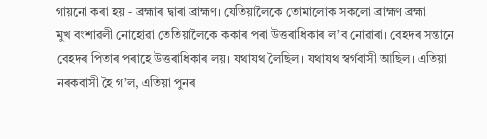গায়নো কৰা হয় - ব্ৰহ্মাৰ দ্বাৰা ব্ৰাহ্মণ। যেতিয়ালৈকে তোমালোক সকলো ব্ৰাহ্মণ ব্ৰহ্মা
মুখ বংশাৱলী নোহোৱা তেতিয়ালৈকে ককাৰ পৰা উত্তৰাধিকাৰ ল’ব নোৱাৰা। বেহদৰ সন্তানে
বেহদৰ পিতাৰ পৰাহে উত্তৰাধিকাৰ লয়। যথাযথ লৈছিল। যথাযথ স্বৰ্গবাসী আছিল। এতিয়া
নৰকবাসী হৈ গ’ল, এতিয়া পুনৰ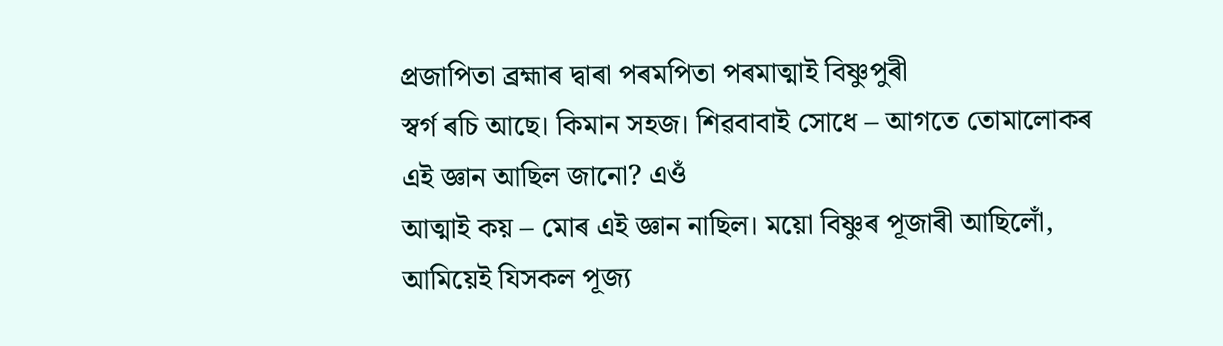প্ৰজাপিতা ব্ৰহ্মাৰ দ্বাৰা পৰমপিতা পৰমাত্মাই বিষ্ণুপুৰী
স্বৰ্গ ৰচি আছে। কিমান সহজ। শিৱবাবাই সোধে – আগতে তোমালোকৰ এই জ্ঞান আছিল জানো? এওঁ
আত্মাই কয় – মোৰ এই জ্ঞান নাছিল। ময়ো বিষ্ণুৰ পূজাৰী আছিলোঁ, আমিয়েই যিসকল পূজ্য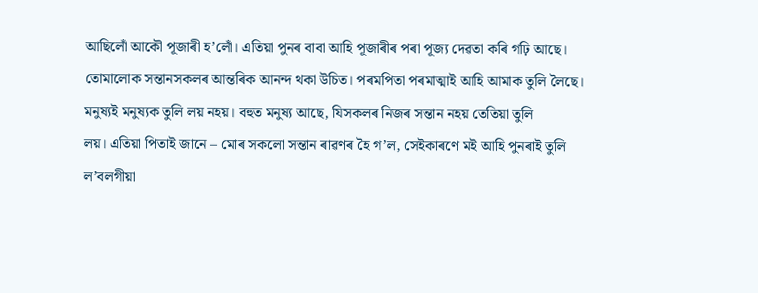আছিলোঁ আকৌ পূজাৰী হ’লোঁ। এতিয়া পুনৰ বাবা আহি পূজাৰীৰ পৰা পূজ্য দেৱতা কৰি গঢ়ি আছে।
তোমালোক সন্তানসকলৰ আন্তৰিক আনন্দ থকা উচিত। পৰমপিতা পৰমাত্মাই আহি আমাক তুলি লৈছে।
মনুষ্যই মনুষ্যক তুলি লয় নহয়। বহুত মনুষ্য আছে, যিসকলৰ নিজৰ সন্তান নহয় তেতিয়া তুলি
লয়। এতিয়া পিতাই জানে – মোৰ সকলো সন্তান ৰাৱণৰ হৈ গ’ল, সেইকাৰণে মই আহি পুনৰাই তুলি
ল’বলগীয়া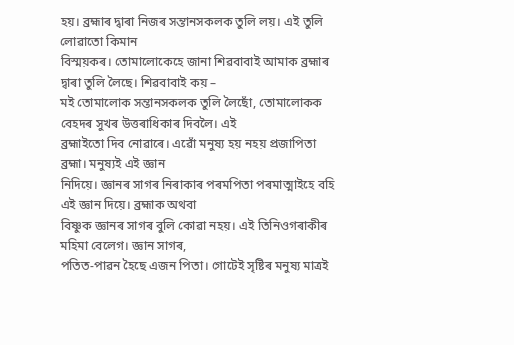হয়। ব্ৰহ্মাৰ দ্বাৰা নিজৰ সন্তানসকলক তুলি লয়। এই তুলি লোৱাতো কিমান
বিস্ময়কৰ। তোমালোকেহে জানা শিৱবাবাই আমাক ব্ৰহ্মাৰ দ্বাৰা তুলি লৈছে। শিৱবাবাই কয় –
মই তোমালোক সন্তানসকলক তুলি লৈছোঁ, তোমালোকক বেহদৰ সুখৰ উত্তৰাধিকাৰ দিবলৈ। এই
ব্ৰহ্মাইতো দিব নোৱাৰে। এৱোঁ মনুষ্য হয় নহয় প্ৰজাপিতা ব্ৰহ্মা। মনুষ্যই এই জ্ঞান
নিদিয়ে। জ্ঞানৰ সাগৰ নিৰাকাৰ পৰমপিতা পৰমাত্মাইহে বহি এই জ্ঞান দিয়ে। ব্ৰহ্মাক অথবা
বিষ্ণুক জ্ঞানৰ সাগৰ বুলি কোৱা নহয়। এই তিনিওগৰাকীৰ মহিমা বেলেগ। জ্ঞান সাগৰ,
পতিত-পাৱন হৈছে এজন পিতা। গোটেই সৃষ্টিৰ মনুষ্য মাত্ৰই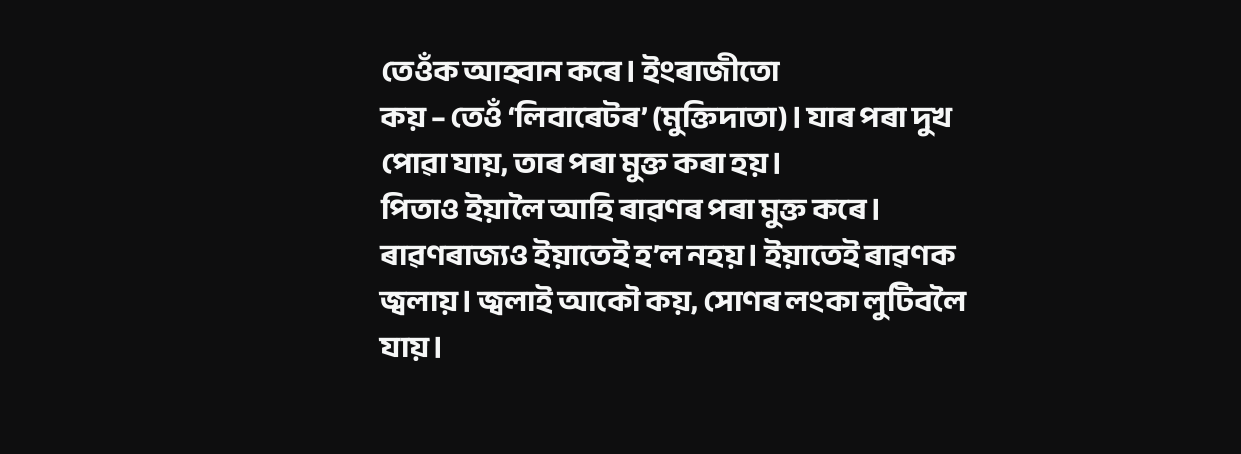তেওঁক আহ্বান কৰে। ইংৰাজীতো
কয় – তেওঁ ‘লিবাৰেটৰ’ (মুক্তিদাতা)। যাৰ পৰা দুখ পোৱা যায়, তাৰ পৰা মুক্ত কৰা হয়।
পিতাও ইয়ালৈ আহি ৰাৱণৰ পৰা মুক্ত কৰে। ৰাৱণৰাজ্যও ইয়াতেই হ’ল নহয়। ইয়াতেই ৰাৱণক
জ্বলায়। জ্বলাই আকৌ কয়, সোণৰ লংকা লুটিবলৈ যায়।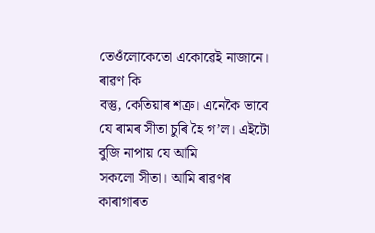তেওঁলোকেতো একোৱেই নাজানে। ৰাৱণ কি
বস্তু, কেতিয়াৰ শত্ৰু। এনেকৈ ভাবে যে ৰামৰ সীতা চুৰি হৈ গ’ল। এইটো বুজি নাপায় যে আমি
সকলো সীতা। আমি ৰাৱণৰ কাৰাগাৰত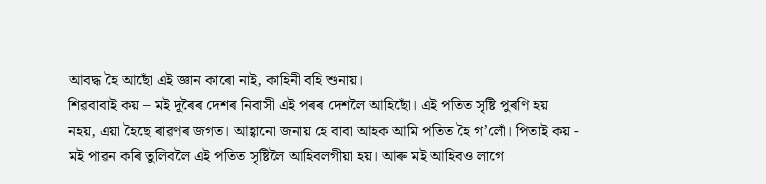আবদ্ধ হৈ আছোঁ এই জ্ঞান কাৰো নাই, কাহিনী বহি শুনায়।
শিৱবাবাই কয় – মই দূৰৈৰ দেশৰ নিবাসী এই পৰৰ দেশলৈ আহিছোঁ। এই পতিত সৃষ্টি পুৰণি হয়
নহয়, এয়া হৈছে ৰাৱণৰ জগত। আহ্বানো জনায় হে বাবা আহক আমি পতিত হৈ গ’লোঁ। পিতাই কয় -
মই পাৱন কৰি তুলিবলৈ এই পতিত সৃষ্টিলৈ আহিবলগীয়া হয়। আৰু মই আহিবও লাগে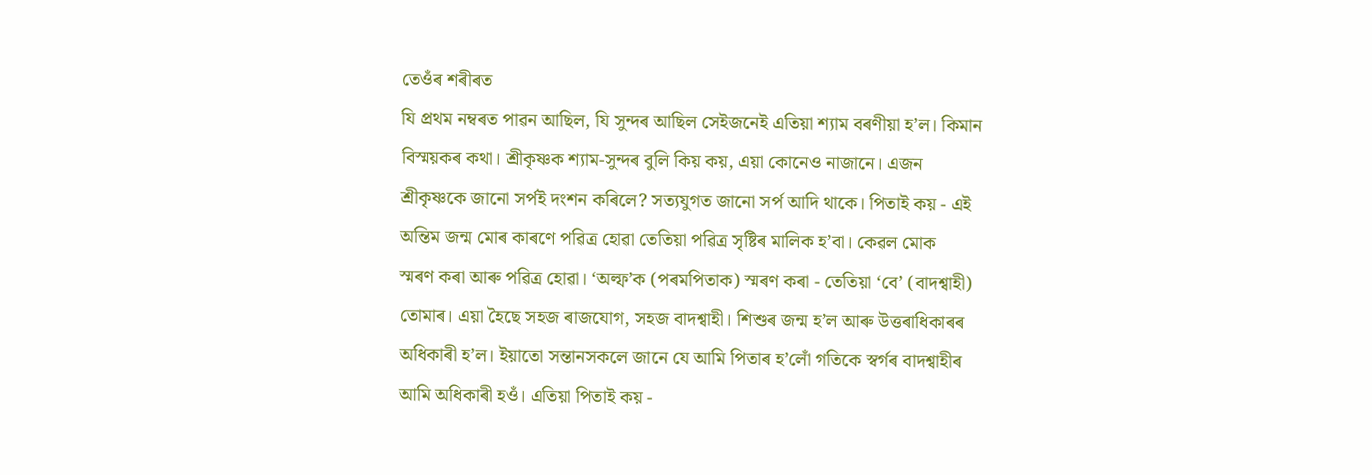তেওঁৰ শৰীৰত
যি প্ৰথম নম্বৰত পাৱন আছিল, যি সুন্দৰ আছিল সেইজনেই এতিয়া শ্যাম বৰণীয়া হ’ল। কিমান
বিস্ময়কৰ কথা। শ্ৰীকৃষ্ণক শ্যাম-সুন্দৰ বুলি কিয় কয়, এয়া কোনেও নাজানে। এজন
শ্ৰীকৃষ্ণকে জানো সৰ্পই দংশন কৰিলে? সত্যযুগত জানো সৰ্প আদি থাকে। পিতাই কয় - এই
অন্তিম জন্ম মোৰ কাৰণে পৱিত্ৰ হোৱা তেতিয়া পৱিত্ৰ সৃষ্টিৰ মালিক হ’বা। কেৱল মোক
স্মৰণ কৰা আৰু পৱিত্ৰ হোৱা। ‘অল্ফ’ক (পৰমপিতাক) স্মৰণ কৰা - তেতিয়া ‘বে’ (বাদশ্বাহী)
তোমাৰ। এয়া হৈছে সহজ ৰাজযোগ, সহজ বাদশ্বাহী। শিশুৰ জন্ম হ’ল আৰু উত্তৰাধিকাৰৰ
অধিকাৰী হ’ল। ইয়াতো সন্তানসকলে জানে যে আমি পিতাৰ হ’লোঁ গতিকে স্বৰ্গৰ বাদশ্বাহীৰ
আমি অধিকাৰী হওঁ। এতিয়া পিতাই কয় -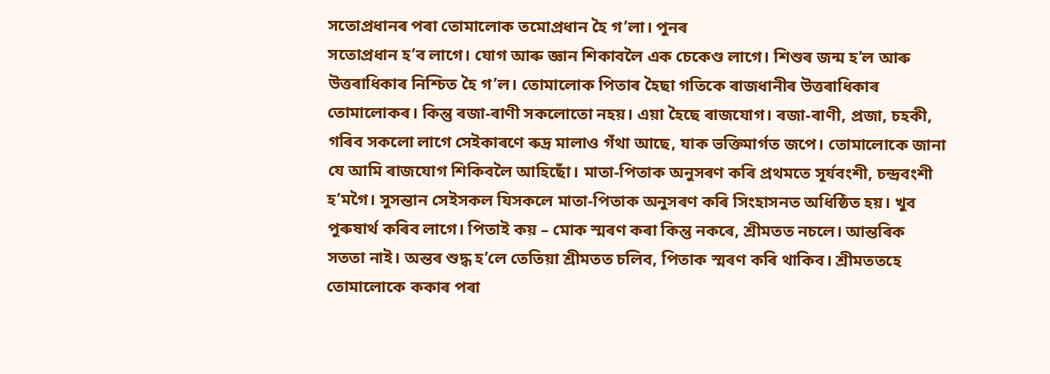সতোপ্ৰধানৰ পৰা তোমালোক তমোপ্ৰধান হৈ গ’লা। পুনৰ
সতোপ্ৰধান হ’ব লাগে। যোগ আৰু জ্ঞান শিকাবলৈ এক চেকেণ্ড লাগে। শিশুৰ জন্ম হ’ল আৰু
উত্তৰাধিকাৰ নিশ্চিত হৈ গ’ল। তোমালোক পিতাৰ হৈছা গতিকে ৰাজধানীৰ উত্তৰাধিকাৰ
তোমালোকৰ। কিন্তু ৰজা-ৰাণী সকলোতো নহয়। এয়া হৈছে ৰাজযোগ। ৰজা-ৰাণী, প্ৰজা, চহকী,
গৰিব সকলো লাগে সেইকাৰণে ৰুদ্ৰ মালাও গঁথা আছে, যাক ভক্তিমাৰ্গত জপে। তোমালোকে জানা
যে আমি ৰাজযোগ শিকিবলৈ আহিছোঁ। মাতা-পিতাক অনুসৰণ কৰি প্ৰথমতে সূৰ্যবংশী, চন্দ্ৰবংশী
হ’মগৈ। সুসন্তান সেইসকল যিসকলে মাতা-পিতাক অনুসৰণ কৰি সিংহাসনত অধিষ্ঠিত হয়। খুব
পুৰুষাৰ্থ কৰিব লাগে। পিতাই কয় – মোক স্মৰণ কৰা কিন্তু নকৰে, শ্ৰীমতত নচলে। আন্তৰিক
সততা নাই। অন্তৰ শুদ্ধ হ’লে তেতিয়া শ্ৰীমতত চলিব, পিতাক স্মৰণ কৰি থাকিব। শ্ৰীমততহে
তোমালোকে ককাৰ পৰা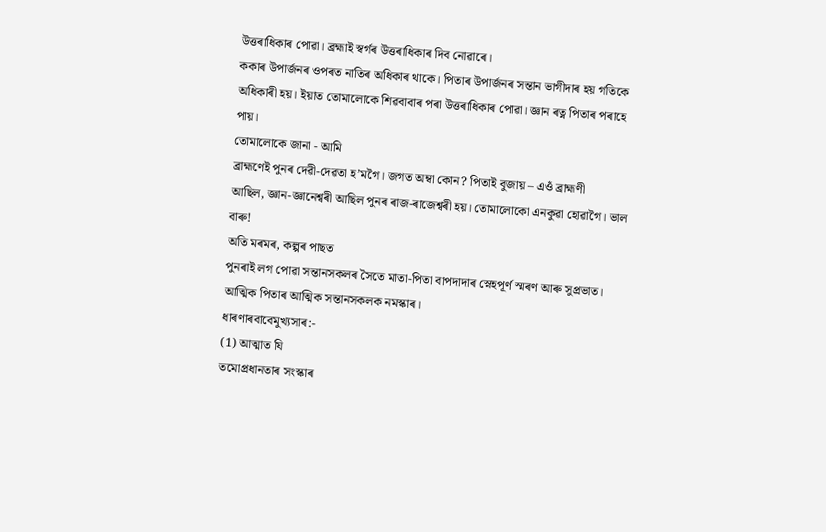উত্তৰাধিকাৰ পোৱা। ব্ৰহ্মাই স্বৰ্গৰ উত্তৰাধিকাৰ দিব নোৱাৰে।
ককাৰ উপাৰ্জনৰ ওপৰত নাতিৰ অধিকাৰ থাকে। পিতাৰ উপাৰ্জনৰ সন্তান ভাগীদাৰ হয় গতিকে
অধিকাৰী হয়। ইয়াত তোমালোকে শিৱবাবাৰ পৰা উত্তৰাধিকাৰ পোৱা। জ্ঞান ৰত্ন পিতাৰ পৰাহে
পায়।
তোমালোকে জানা - আমি
ব্ৰাহ্মণেই পুনৰ দেৱী-দেৱতা হ’মগৈ। জগত অম্বা কোন? পিতাই বুজায় – এওঁ ব্ৰাহ্মণী
আছিল, জ্ঞান-জ্ঞানেশ্বৰী আছিল পুনৰ ৰাজ-ৰাজেশ্বৰী হয়। তোমালোকো এনকুৱা হোৱাগৈ। ভাল
বাৰু!
অতি মৰমৰ, কল্পৰ পাছত
পুনৰাই লগ পোৱা সন্তানসকলৰ সৈতে মাতা-পিতা বাপদাদাৰ স্নেহপূৰ্ণ স্মৰণ আৰু সুপ্ৰভাত।
আত্মিক পিতাৰ আত্মিক সন্তানসকলক নমস্কাৰ।
ধাৰণাৰবাবেমুখ্যসাৰ:-
(1) আত্মাত যি
তমোপ্ৰধানতাৰ সংস্কাৰ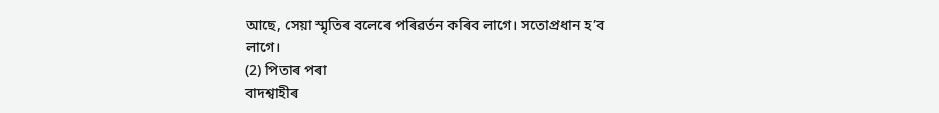আছে, সেয়া স্মৃতিৰ বলেৰে পৰিৱৰ্তন কৰিব লাগে। সতোপ্ৰধান হ’ব
লাগে।
(2) পিতাৰ পৰা
বাদশ্বাহীৰ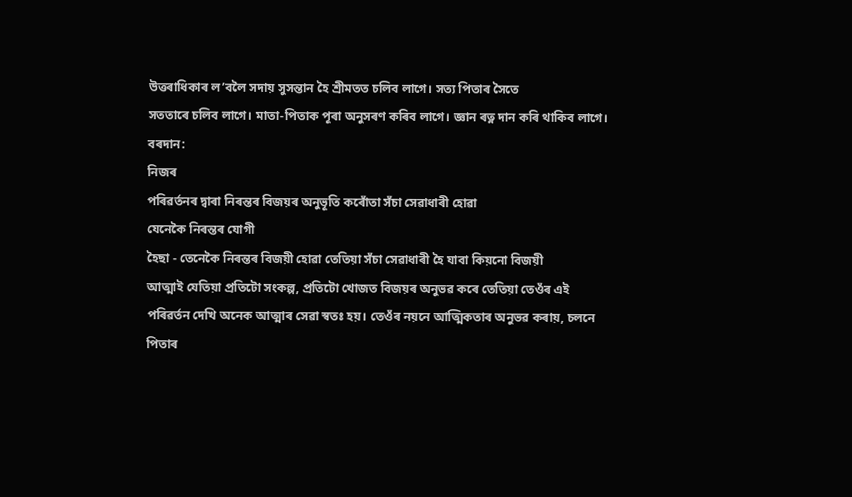উত্তৰাধিকাৰ ল’বলৈ সদায় সুসন্তান হৈ শ্ৰীমতত চলিব লাগে। সত্য পিতাৰ সৈতে
সততাৰে চলিব লাগে। মাতা-পিতাক পূৰা অনুসৰণ কৰিব লাগে। জ্ঞান ৰত্ন দান কৰি থাকিব লাগে।
বৰদান:
নিজৰ
পৰিৱৰ্তনৰ দ্বাৰা নিৰন্তৰ বিজয়ৰ অনুভূতি কৰোঁতা সঁচা সেৱাধাৰী হোৱা
যেনেকৈ নিৰন্তৰ যোগী
হৈছা - তেনেকৈ নিৰন্তৰ বিজয়ী হোৱা তেতিয়া সঁচা সেৱাধাৰী হৈ যাবা কিয়নো বিজয়ী
আত্মাই যেতিয়া প্ৰতিটো সংকল্প, প্ৰতিটো খোজত বিজয়ৰ অনুভৱ কৰে তেতিয়া তেওঁৰ এই
পৰিৱৰ্তন দেখি অনেক আত্মাৰ সেৱা স্বতঃ হয়। তেওঁৰ নয়নে আত্মিকতাৰ অনুভৱ কৰায়, চলনে
পিতাৰ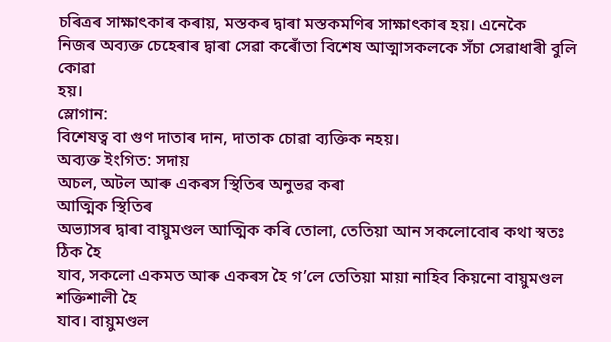চৰিত্ৰৰ সাক্ষাৎকাৰ কৰায়, মস্তকৰ দ্বাৰা মস্তকমণিৰ সাক্ষাৎকাৰ হয়। এনেকৈ
নিজৰ অব্যক্ত চেহেৰাৰ দ্বাৰা সেৱা কৰোঁতা বিশেষ আত্মাসকলকে সঁচা সেৱাধাৰী বুলি কোৱা
হয়।
স্লোগান:
বিশেষত্ব বা গুণ দাতাৰ দান, দাতাক চোৱা ব্যক্তিক নহয়।
অব্যক্ত ইংগিত: সদায়
অচল, অটল আৰু একৰস স্থিতিৰ অনুভৱ কৰা
আত্মিক স্থিতিৰ
অভ্যাসৰ দ্বাৰা বায়ুমণ্ডল আত্মিক কৰি তোলা, তেতিয়া আন সকলোবোৰ কথা স্বতঃ ঠিক হৈ
যাব, সকলো একমত আৰু একৰস হৈ গ’লে তেতিয়া মায়া নাহিব কিয়নো বায়ুমণ্ডল শক্তিশালী হৈ
যাব। বায়ুমণ্ডল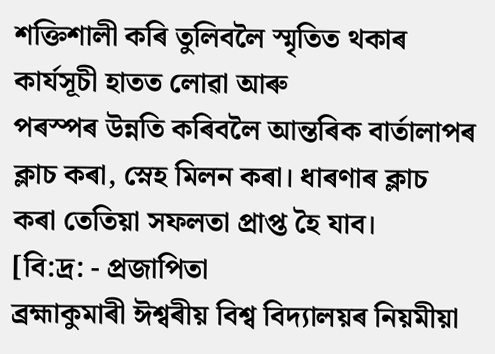শক্তিশালী কৰি তুলিবলৈ স্মৃতিত থকাৰ কাৰ্যসূচী হাতত লোৱা আৰু
পৰস্পৰ উন্নতি কৰিবলৈ আন্তৰিক বাৰ্তালাপৰ ক্লাচ কৰা, স্নেহ মিলন কৰা। ধাৰণাৰ ক্লাচ
কৰা তেতিয়া সফলতা প্ৰাপ্ত হৈ যাব।
[বি:দ্ৰ: - প্ৰজাপিতা
ব্ৰহ্মাকুমাৰী ঈশ্বৰীয় বিশ্ব বিদ্যালয়ৰ নিয়মীয়া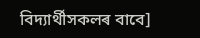বিদ্যাৰ্থীসকলৰ বাবে]